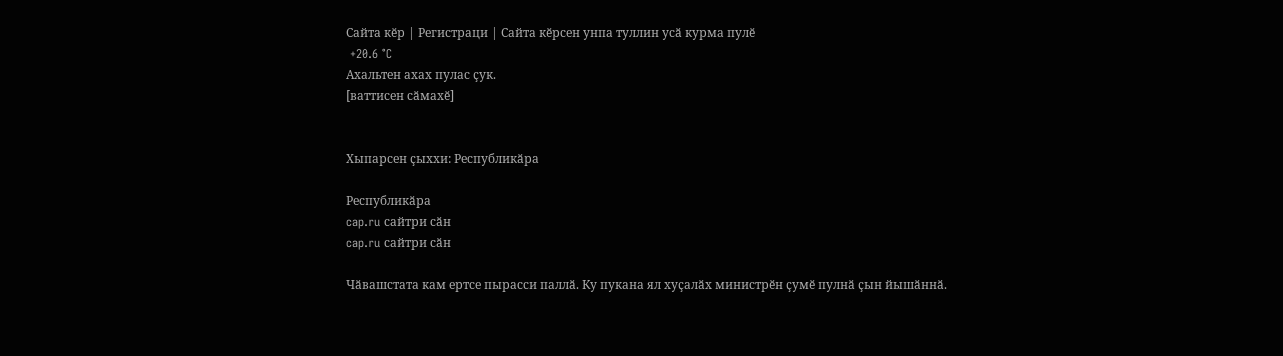Сайта кӗр | Регистраци | Сайта кӗрсен унпа туллин усӑ курма пулӗ
 +20.6 °C
Ахальтен ахах пулас ҫук.
[ваттисен сӑмахӗ]


Хыпарсен ҫыххи: Республикӑра

Республикӑра
cap.ru сайтри сӑн
cap.ru сайтри сӑн

Чӑвашстата кам ертсе пырасси паллӑ. Ку пукана ял хуҫалӑх министрӗн ҫумӗ пулнӑ ҫын йышӑннӑ.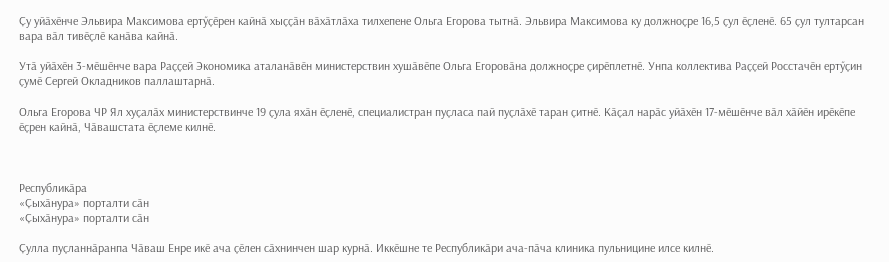Ҫу уйӑхӗнче Эльвира Максимова ертӳҫӗрен кайнӑ хыҫҫӑн вӑхӑтлӑха тилхепене Ольга Егорова тытнӑ. Эльвира Максимова ку должноҫре 16,5 ҫул ӗҫленӗ. 65 ҫул тултарсан вара вӑл тивӗҫлӗ канӑва кайнӑ.

Утӑ уйӑхӗн 3-мӗшӗнче вара Раҫҫей Экономика аталанӑвӗн министерствин хушӑвӗпе Ольга Егоровӑна должноҫре ҫирӗплетнӗ. Унпа коллектива Раҫҫей Росстачӗн ертӳҫин ҫумӗ Сергей Окладников паллаштарнӑ.

Ольга Егорова ЧР Ял хуҫалӑх министерствинче 19 ҫула яхӑн ӗҫленӗ, специалистран пуҫласа пай пуҫлӑхӗ таран ҫитнӗ. Кӑҫал нарӑс уйӑхӗн 17-мӗшӗнче вӑл хӑйӗн ирӗкӗпе ӗҫрен кайнӑ, Чӑвашстата ӗҫлеме килнӗ.



Республикӑра
«Ҫыхӑнура» порталти сӑн
«Ҫыхӑнура» порталти сӑн

Ҫулла пуҫланнӑранпа Чӑваш Енре икӗ ача ҫӗлен сӑхнинчен шар курнӑ. Иккӗшне те Республикӑри ача-пӑча клиника пульницине илсе килнӗ.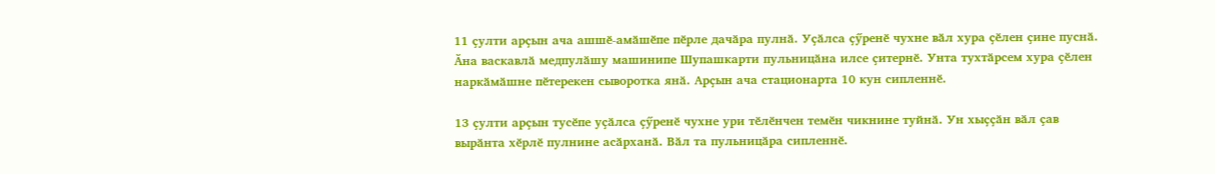11 ҫулти арҫын ача ашшӗ-амӑшӗпе пӗрле дачӑра пулнӑ. Уҫӑлса ҫӳренӗ чухне вӑл хура ҫӗлен ҫине пуснӑ. Ӑна васкавлӑ медпулӑшу машинипе Шупашкарти пульницӑна илсе ҫитернӗ. Унта тухтӑрсем хура ҫӗлен наркӑмӑшне пӗтерекен сыворотка янӑ. Арҫын ача стационарта 10 кун сипленнӗ.

13 ҫулти арҫын тусӗпе уҫӑлса ҫӳренӗ чухне ури тӗлӗнчен темӗн чикнине туйнӑ. Ун хыҫҫӑн вӑл ҫав вырӑнта хӗрлӗ пулнине асӑрханӑ. Вӑл та пульницӑра сипленнӗ.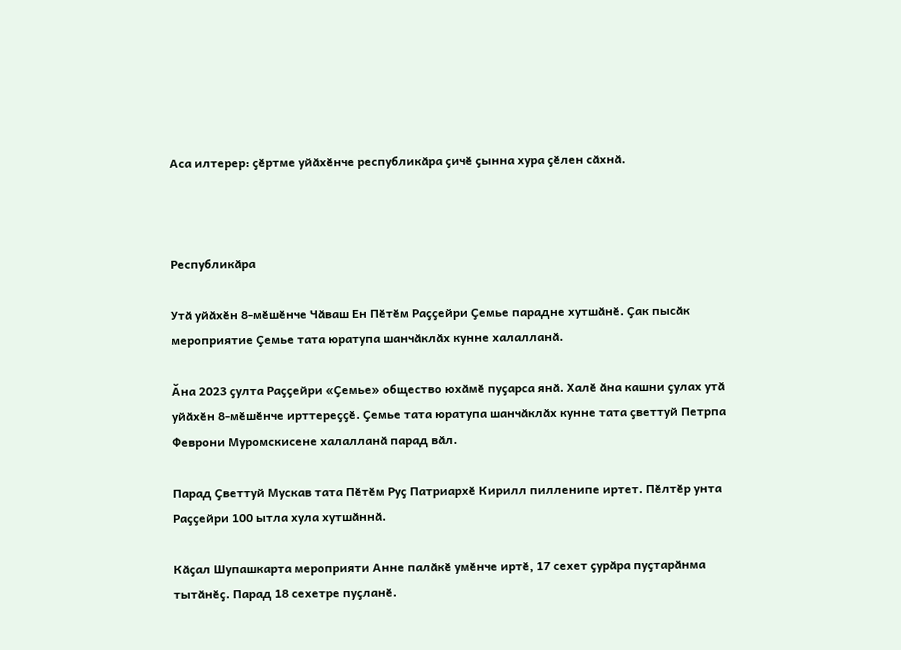Аса илтерер: ҫӗртме уйӑхӗнче республикӑра ҫичӗ ҫынна хура ҫӗлен сӑхнӑ.



Республикӑра

Утӑ уйӑхӗн 8-мӗшӗнче Чӑваш Ен Пӗтӗм Раҫҫейри Ҫемье парадне хутшӑнӗ. Ҫак пысӑк мероприятие Ҫемье тата юратупа шанчӑклӑх кунне халалланӑ.

Ӑна 2023 ҫулта Раҫҫейри «Ҫемье» общество юхӑмӗ пуҫарса янӑ. Халӗ ӑна кашни ҫулах утӑ уйӑхӗн 8-мӗшӗнче ирттереҫҫӗ. Ҫемье тата юратупа шанчӑклӑх кунне тата ҫветтуй Петрпа Феврони Муромскисене халалланӑ парад вӑл.

Парад Ҫветтуй Мускав тата Пӗтӗм Руҫ Патриархӗ Кирилл пилленипе иртет. Пӗлтӗр унта Раҫҫейри 100 ытла хула хутшӑннӑ.

Кӑҫал Шупашкарта мероприяти Анне палӑкӗ умӗнче иртӗ, 17 сехет ҫурӑра пуҫтарӑнма тытӑнӗҫ. Парад 18 сехетре пуҫланӗ.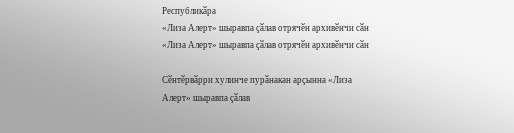Республикӑра
«Лиза Алерт» шыравпа ҫӑлав отрячӗн архивӗнчи сӑн
«Лиза Алерт» шыравпа ҫӑлав отрячӗн архивӗнчи сӑн

Сӗнтӗрвӑрри хулинче пурӑнакан арҫынна «Лиза Алерт» шыравпа ҫӑлав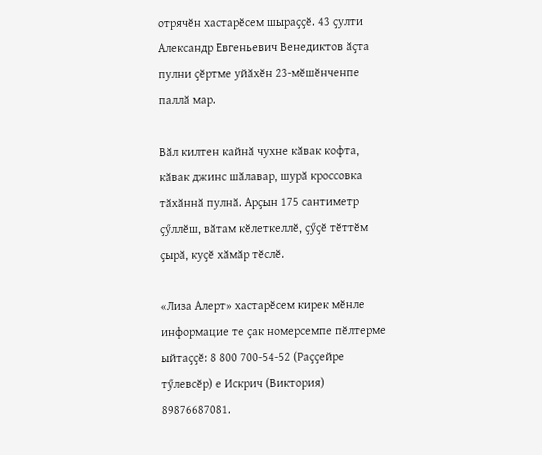отрячӗн хастарӗсем шыраҫҫӗ. 43 ҫулти Александр Евгеньевич Венедиктов ӑҫта пулни ҫӗртме уйӑхӗн 23-мӗшӗнченпе паллӑ мар.

Вӑл килтен кайнӑ чухне кӑвак кофта, кӑвак джинс шӑлавар, шурӑ кроссовка тӑхӑннӑ пулнӑ. Арҫын 175 сантиметр ҫӳллӗш, вӑтам кӗлеткеллӗ, ҫӳҫӗ тӗттӗм ҫырӑ, куҫӗ хӑмӑр тӗслӗ.

«Лиза Алерт» хастарӗсем кирек мӗнле информацие те ҫак номерсемпе пӗлтерме ыйтаҫҫӗ: 8 800 700-54-52 (Раҫҫейре тӳлевсӗр) е Искрич (Виктория) 89876687081.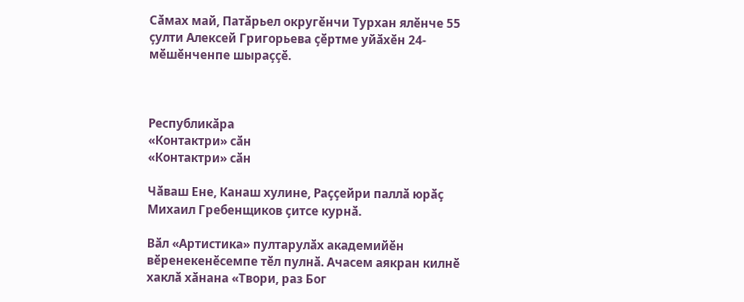Сӑмах май, Патӑрьел округӗнчи Турхан ялӗнче 55 ҫулти Алексей Григорьева ҫӗртме уйӑхӗн 24-мӗшӗнченпе шыраҫҫӗ.



Республикӑра
«Контактри» сӑн
«Контактри» сӑн

Чӑваш Ене, Канаш хулине, Раҫҫейри паллӑ юрӑҫ Михаил Гребенщиков ҫитсе курнӑ.

Вӑл «Артистика» пултарулӑх академийӗн вӗренекенӗсемпе тӗл пулнӑ. Ачасем аякран килнӗ хаклӑ хӑнана «Твори, раз Бог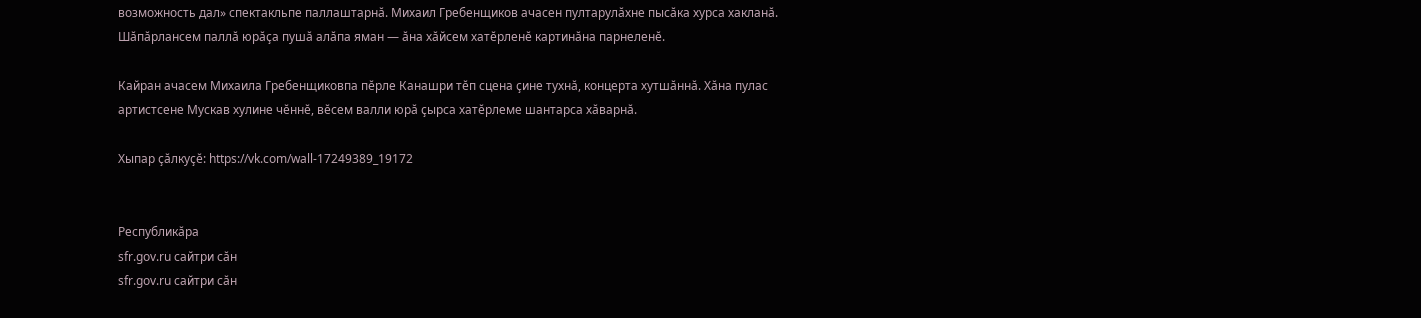возможность дал» спектакльпе паллаштарнӑ. Михаил Гребенщиков ачасен пултарулӑхне пысӑка хурса хакланӑ. Шӑпӑрлансем паллӑ юрӑҫа пушӑ алӑпа яман — ӑна хӑйсем хатӗрленӗ картинӑна парнеленӗ.

Кайран ачасем Михаила Гребенщиковпа пӗрле Канашри тӗп сцена ҫине тухнӑ, концерта хутшӑннӑ. Хӑна пулас артистсене Мускав хулине чӗннӗ, вӗсем валли юрӑ ҫырса хатӗрлеме шантарса хӑварнӑ.

Хыпар ҫӑлкуҫӗ: https://vk.com/wall-17249389_19172


Республикӑра
sfr.gov.ru сайтри сӑн
sfr.gov.ru сайтри сӑн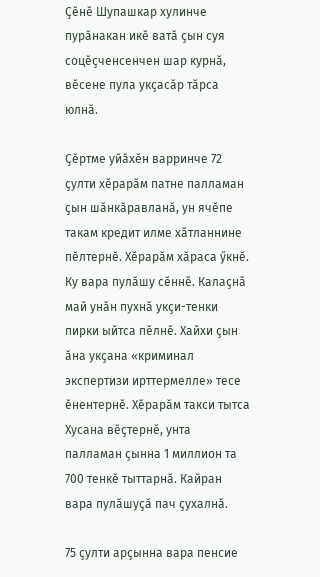Ҫӗнӗ Шупашкар хулинче пурӑнакан икӗ ватӑ ҫын суя соцӗҫченсенчен шар курнӑ, вӗсене пула укҫасӑр тӑрса юлнӑ.

Ҫӗртме уйӑхӗн варринче 72 ҫулти хӗрарӑм патне палламан ҫын шӑнкӑравланӑ, ун ячӗпе такам кредит илме хӑтланнине пӗлтернӗ. Хӗрарӑм хӑраса ӳкнӗ. Ку вара пулӑшу сӗннӗ. Калаҫнӑ май унӑн пухнӑ укҫи-тенки пирки ыйтса пӗлнӗ. Хайхи ҫын ӑна укҫана «криминал экспертизи ирттермелле» тесе ӗнентернӗ. Хӗрарӑм такси тытса Хусана вӗҫтернӗ, унта палламан ҫынна 1 миллион та 700 тенкӗ тыттарнӑ. Кайран вара пулӑшуҫӑ пач ҫухалнӑ.

75 ҫулти арҫынна вара пенсие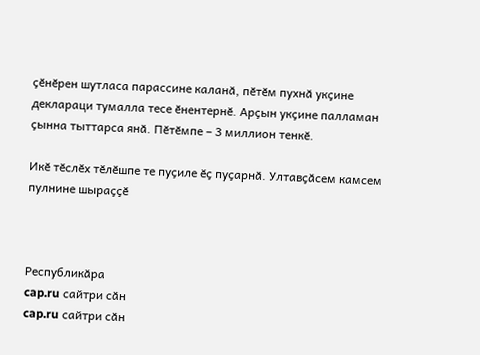ҫӗнӗрен шутласа парассине каланӑ, пӗтӗм пухнӑ укҫине деклараци тумалла тесе ӗнентернӗ. Арҫын укҫине палламан ҫынна тыттарса янӑ. Пӗтӗмпе – 3 миллион тенкӗ.

Икӗ тӗслӗх тӗлӗшпе те пуҫиле ӗҫ пуҫарнӑ. Ултавҫӑсем камсем пулнине шыраҫҫӗ



Республикӑра
cap.ru сайтри сӑн
cap.ru сайтри сӑн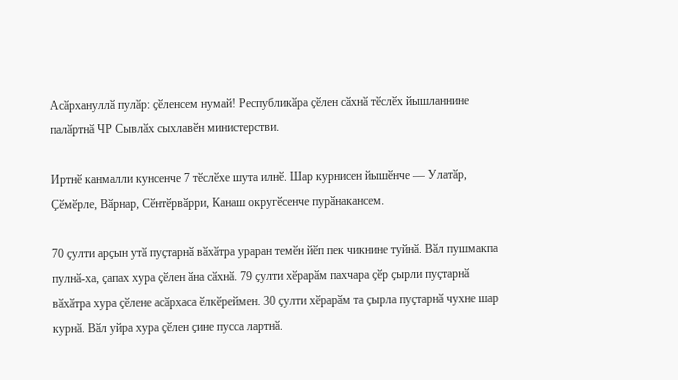Асӑрхануллӑ пулӑр: ҫӗленсем нумай! Республикӑра ҫӗлен сӑхнӑ тӗслӗх йышланнине палӑртнӑ ЧР Сывлӑх сыхлавӗн министерстви.

Иртнӗ канмалли кунсенче 7 тӗслӗхе шута илнӗ. Шар курнисен йышӗнче — Улатӑр, Ҫӗмӗрле, Вӑрнар, Сӗнтӗрвӑрри, Канаш округӗсенче пурӑнакансем.

70 ҫулти арҫын утӑ пуҫтарнӑ вӑхӑтра ураран темӗн йӗп пек чикнине туйнӑ. Вӑл пушмакпа пулнӑ-ха, ҫапах хура ҫӗлен ӑна сӑхнӑ. 79 ҫулти хӗрарӑм пахчара ҫӗр ҫырли пуҫтарнӑ вӑхӑтра хура ҫӗлене асӑрхаса ӗлкӗреймен. 30 ҫулти хӗрарӑм та ҫырла пуҫтарнӑ чухне шар курнӑ. Вӑл уйра хура ҫӗлен ҫине пусса лартнӑ.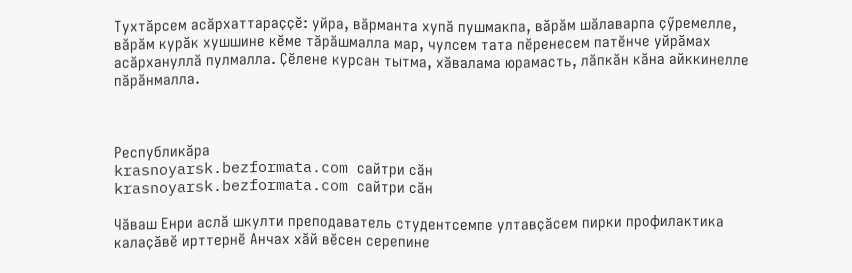Тухтӑрсем асӑрхаттараҫҫӗ: уйра, вӑрманта хупӑ пушмакпа, вӑрӑм шӑлаварпа ҫӳремелле, вӑрӑм курӑк хушшине кӗме тӑрӑшмалла мар, чулсем тата пӗренесем патӗнче уйрӑмах асӑрхануллӑ пулмалла. Ҫӗлене курсан тытма, хӑвалама юрамасть, лӑпкӑн кӑна айккинелле пӑрӑнмалла.



Республикӑра
krasnoyarsk.bezformata.com сайтри сӑн
krasnoyarsk.bezformata.com сайтри сӑн

Чӑваш Енри аслӑ шкулти преподаватель студентсемпе ултавҫӑсем пирки профилактика калаҫӑвӗ ирттернӗ Анчах хӑй вӗсен серепине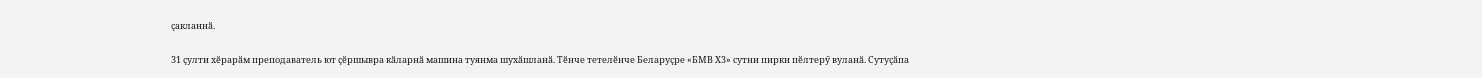ҫакланнӑ.

31 ҫулти хӗрарӑм преподаватель ют ҫӗршывра кӑларнӑ машина туянма шухӑшланӑ. Тӗнче тетелӗнче Беларуҫре «БМВ Х3» сутни пирки пӗлтерӳ вуланӑ. Сутуҫӑпа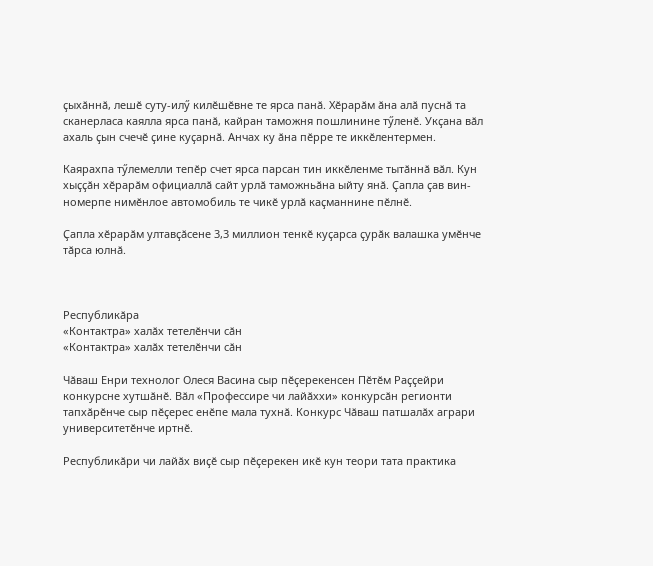ҫыхӑннӑ, лешӗ суту-илӳ килӗшӗвне те ярса панӑ. Хӗрарӑм ӑна алӑ пуснӑ та сканерласа каялла ярса панӑ, кайран таможня пошлинине тӳленӗ. Укҫана вӑл ахаль ҫын счечӗ ҫине куҫарнӑ. Анчах ку ӑна пӗрре те иккӗлентермен.

Каярахпа тӳлемелли тепӗр счет ярса парсан тин иккӗленме тытӑннӑ вӑл. Кун хыҫҫӑн хӗрарӑм официаллӑ сайт урлӑ таможньӑна ыйту янӑ. Ҫапла ҫав вин-номерпе нимӗнлое автомобиль те чикӗ урлӑ каҫманнине пӗлнӗ.

Ҫапла хӗрарӑм ултавҫӑсене 3,3 миллион тенкӗ куҫарса ҫурӑк валашка умӗнче тӑрса юлнӑ.



Республикӑра
«Контактра» халӑх тетелӗнчи сӑн
«Контактра» халӑх тетелӗнчи сӑн

Чӑваш Енри технолог Олеся Васина сыр пӗҫерекенсен Пӗтӗм Раҫҫейри конкурсне хутшӑнӗ. Вӑл «Профессире чи лайӑххи» конкурсӑн регионти тапхӑрӗнче сыр пӗҫерес енӗпе мала тухнӑ. Конкурс Чӑваш патшалӑх аграри университетӗнче иртнӗ.

Республикӑри чи лайӑх виҫӗ сыр пӗҫерекен икӗ кун теори тата практика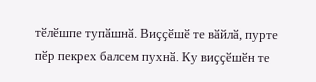тӗлӗшпе тупӑшнӑ. Виҫҫӗшӗ те вӑйлӑ, пурте пӗр пекрех балсем пухнӑ. Ку виҫҫӗшӗн те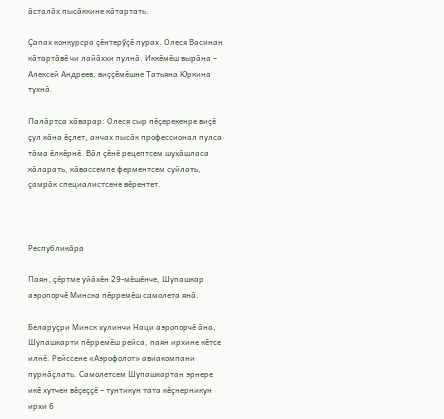ӑсталӑх пысӑккине кӑтартать.

Ҫапах конкурсра ҫӗнтерӳҫӗ пурах. Олеся Васинан кӑтартӑвӗ чи лайӑххи пулнӑ. Иккӗмӗш вырӑна – Алексей Андреев, виҫҫӗмӗшне Татьяна Юркина тухнӑ.

Палӑртса хӑварар: Олеся сыр пӗҫерекенре виҫӗ ҫул кӑна ӗҫлет, анчах пысӑк профессионал пулса тӑма ӗлкӗрнӗ. Вӑл ҫӗнӗ рецептсем шухӑшласа кӑларать, кӑвассемпе ферментсем суйлать, ҫамрӑк специалистсене вӗрентет.



Республикӑра

Паян, ҫӗртме уйӑхӗн 29-мӗшӗнче, Шупашкар аэропорчӗ Минска пӗрремӗш самолета янӑ.

Беларуҫри Минск хулинчи Наци аэропорчӗ ӑна, Шупашкарти пӗрремӗш рейса, паян ирхине кӗтсе илнӗ. Рейссене «Аэрофолот» авиакомпани пурнӑҫлать. Самолетсем Шупашкартан эрнере икӗ хутчен вӗҫеҫҫӗ – тунтикун тата кӗҫнерникун ирхи 6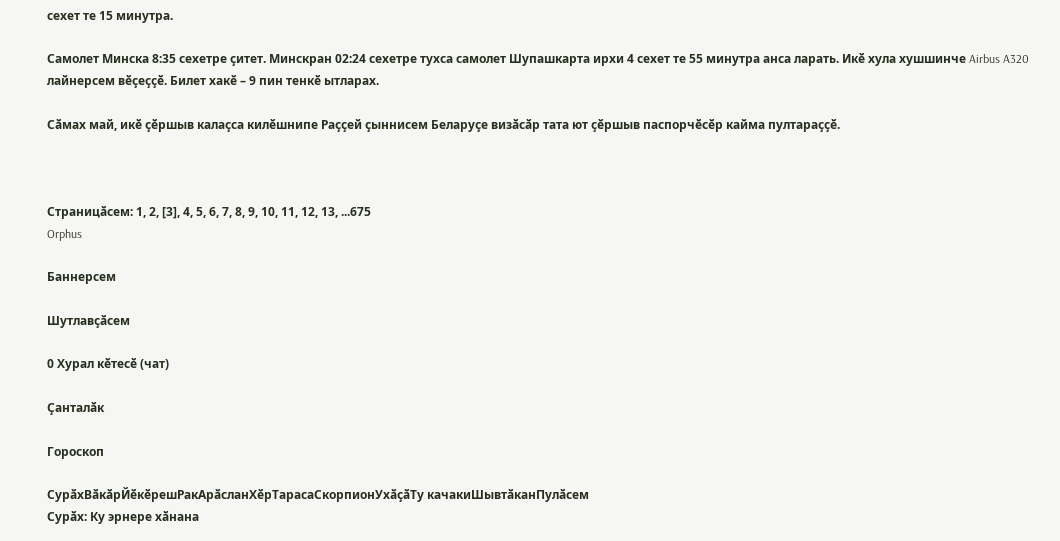сехет те 15 минутра.

Самолет Минска 8:35 сехетре ҫитет. Минскран 02:24 сехетре тухса самолет Шупашкарта ирхи 4 сехет те 55 минутра анса ларать. Икӗ хула хушшинче Airbus A320 лайнерсем вӗҫеҫҫӗ. Билет хакӗ – 9 пин тенкӗ ытларах.

Сӑмах май, икӗ ҫӗршыв калаҫса килӗшнипе Раҫҫей ҫыннисем Беларуҫе визӑсӑр тата ют ҫӗршыв паспорчӗсӗр кайма пултараҫҫӗ.



Страницӑсем: 1, 2, [3], 4, 5, 6, 7, 8, 9, 10, 11, 12, 13, ...675
Orphus

Баннерсем

Шутлавҫӑсем

0 Хурал кӗтесӗ (чат)

Ҫанталӑк

Гороскоп

СурӑхВӑкӑрЙӗкӗрешРакАрӑсланХӗрТарасаСкорпионУхӑҫӑТу качакиШывтӑканПулӑсем
Сурӑх: Ку эрнере хӑнана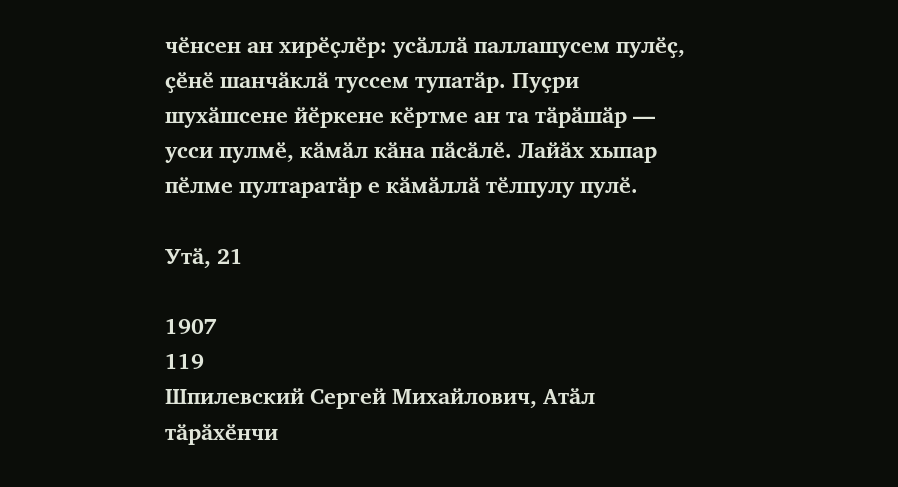чӗнсен ан хирӗҫлӗр: усӑллӑ паллашусем пулӗҫ, ҫӗнӗ шанчӑклӑ туссем тупатӑр. Пуҫри шухӑшсене йӗркене кӗртме ан та тӑрӑшӑр — усси пулмӗ, кӑмӑл кӑна пӑсӑлӗ. Лайӑх хыпар пӗлме пултаратӑр е кӑмӑллӑ тӗлпулу пулӗ.

Утӑ, 21

1907
119
Шпилевский Сергей Михайлович, Атӑл тӑрӑхӗнчи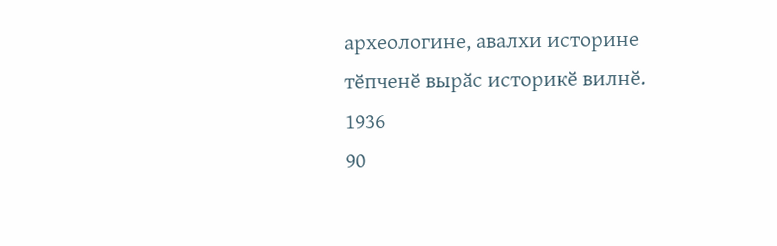археологине, авалхи историне тӗпченӗ вырӑс историкӗ вилнӗ.
1936
90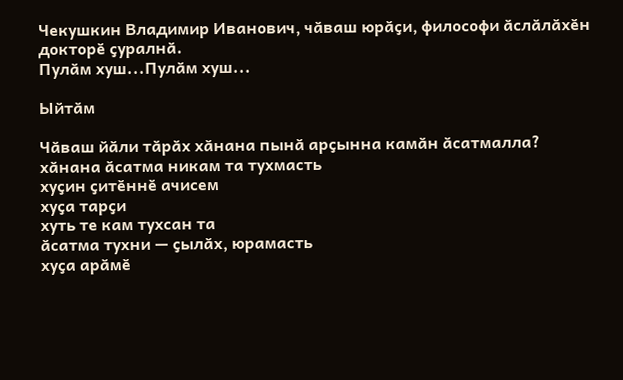Чекушкин Владимир Иванович, чӑваш юрӑҫи, философи ӑслӑлӑхӗн докторӗ ҫуралнӑ.
Пулӑм хуш...Пулӑм хуш...

Ыйтӑм

Чӑваш йӑли тӑрӑх хӑнана пынӑ арҫынна камӑн ӑсатмалла?
хӑнана ӑсатма никам та тухмасть
хуҫин ҫитӗннӗ ачисем
хуҫа тарҫи
хуть те кам тухсан та
ӑсатма тухни — ҫылӑх, юрамасть
хуҫа арӑмӗ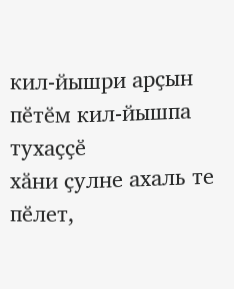кил-йышри арҫын
пӗтӗм кил-йышпа тухаҫҫӗ
хӑни ҫулне ахаль те пӗлет,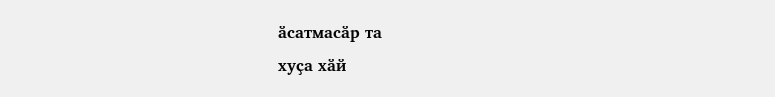ӑсатмасӑр та
хуҫа хӑй